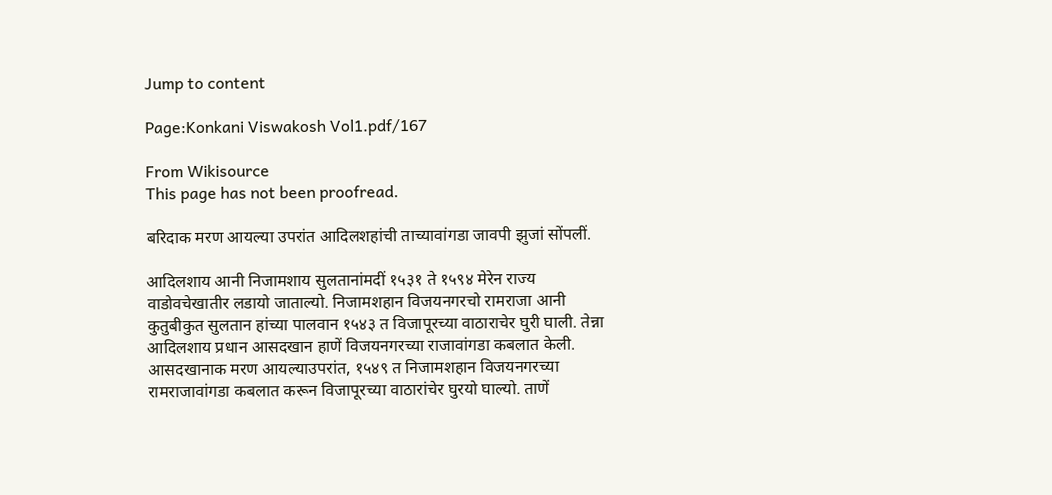Jump to content

Page:Konkani Viswakosh Vol1.pdf/167

From Wikisource
This page has not been proofread.

बरिदाक मरण आयल्या उपरांत आदिलशहांची ताच्यावांगडा जावपी झुजां सोंपलीं.

आदिलशाय आनी निजामशाय सुलतानांमदीं १५३१ ते १५९४ मेरेन राज्य वाडोवचेखातीर लडायो जाताल्यो. निजामशहान विजयनगरचो रामराजा आनी कुतुबीकुत सुलतान हांच्या पालवान १५४३ त विजापूरच्या वाठाराचेर घुरी घाली. तेन्ना आदिलशाय प्रधान आसदखान हाणें विजयनगरच्या राजावांगडा कबलात केली. आसदखानाक मरण आयल्याउपरांत, १५४९ त निजामशहान विजयनगरच्या रामराजावांगडा कबलात करून विजापूरच्या वाठारांचेर घुरयो घाल्यो. ताणें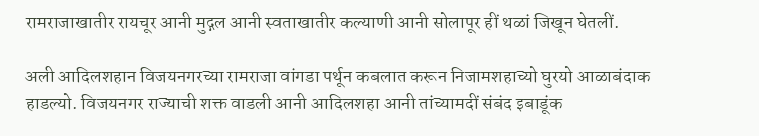रामराजाखातीर रायचूर आनी मुद्गल आनी स्वताखातीर कल्याणी आनी सोलापूर हीं थळां जिखून घेतलीं.

अली आदिलशहान विजयनगरच्या रामराजा वांगडा पर्थून कबलात करून निजामशहाच्यो घुरयो आळाबंदाक हाडल्यो. विजयनगर राज्याची शक्त वाडली आनी आदिलशहा आनी तांच्यामदीं संबंद इबाडूंक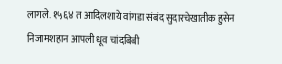लागले. १५६४ त आदिलशाये वांगडा संबंद सुदारचेखातीक हुसेन निजामशहान आपली धूव चांदबिबी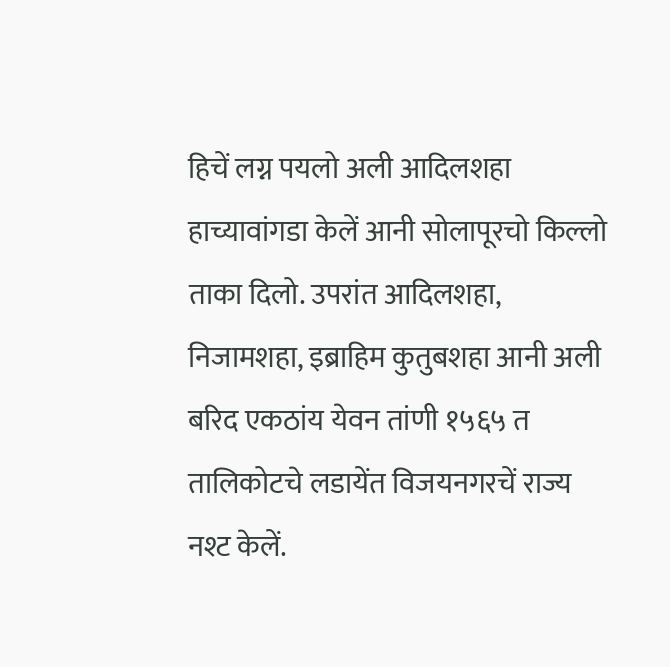हिचें लग्न पयलो अली आदिलशहा हाच्यावांगडा केलें आनी सोलापूरचो किल्लो ताका दिलो. उपरांत आदिलशहा, निजामशहा, इब्राहिम कुतुबशहा आनी अली बरिद एकठांय येवन तांणी १५६५ त तालिकोटचे लडायेंत विजयनगरचें राज्य नश्ट केलें.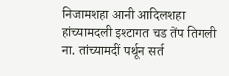निजामशहा आनी आदिलशहा हांच्यामदली इश्टागत चड तेंप तिगली ना. तांच्यामदीं पर्थून सर्त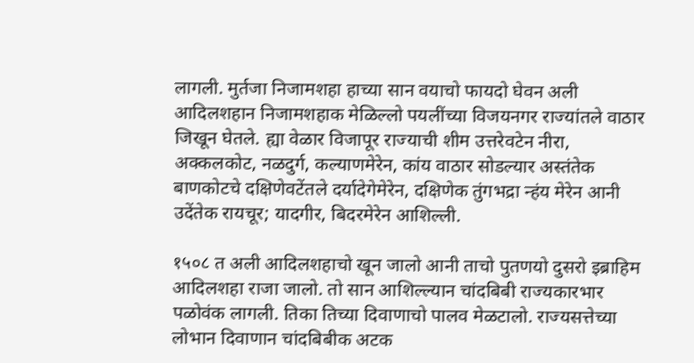लागली. मुर्तजा निजामशहा हाच्या सान वयाचो फायदो घेवन अली आदिलशहान निजामशहाक मेळिल्लो पयलींच्या विजयनगर राज्यांतले वाठार जिखून घेतले. ह्या वेळार विजापूर राज्याची शीम उत्तरेवटेन नीरा, अक्कलकोट, नळदुर्ग, कल्याणमेरेन, कांय वाठार सोडल्यार अस्तंतेक बाणकोटचे दक्षिणेवटेंतले दर्यादेगेमेरेन, दक्षिणेक तुंगभद्रा न्हंय मेरेन आनी उदेंतेक रायचूर; यादगीर, बिदरमेरेन आशिल्ली.

१५०८ त अली आदिलशहाचो खून जालो आनी ताचो पुतणयो दुसरो इब्राहिम आदिलशहा राजा जालो. तो सान आशिल्ल्यान चांदबिबी राज्यकारभार पळोवंक लागली. तिका तिच्या दिवाणाचो पालव मेळटालो. राज्यसत्तेच्या लोभान दिवाणान चांदबिबीक अटक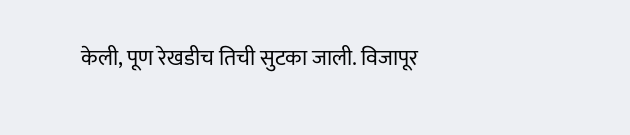केली, पूण रेखडीच तिची सुटका जाली. विजापूर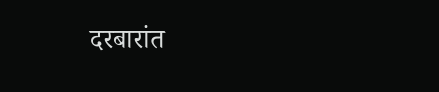दरबारांत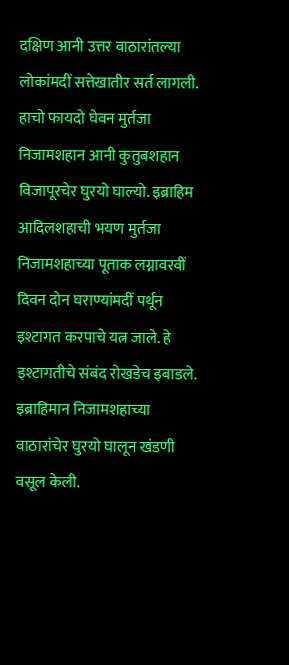दक्षिण आनी उत्तर वाठारांतल्या लोकांमदीं सत्तेखातीर सर्त लागली. हाचो फायदो घेवन मुर्तजा निजामशहान आनी कुतुबशहान विजापूरचेर घुरयो घाल्यो. इब्राहिम आदिलशहाची भयण मुर्तजा निजामशहाच्या पूताक लग्नावरवीं दिवन दोन घराण्यांमदीं पर्थून इश्टागत करपाचे यत्न जाले. हे इश्टागतीचे संबंद रोखडेच इबाडले. इब्राहिमान निजामशहाच्या वाठारांचेर घुरयो घालून खंडणी वसूल केली.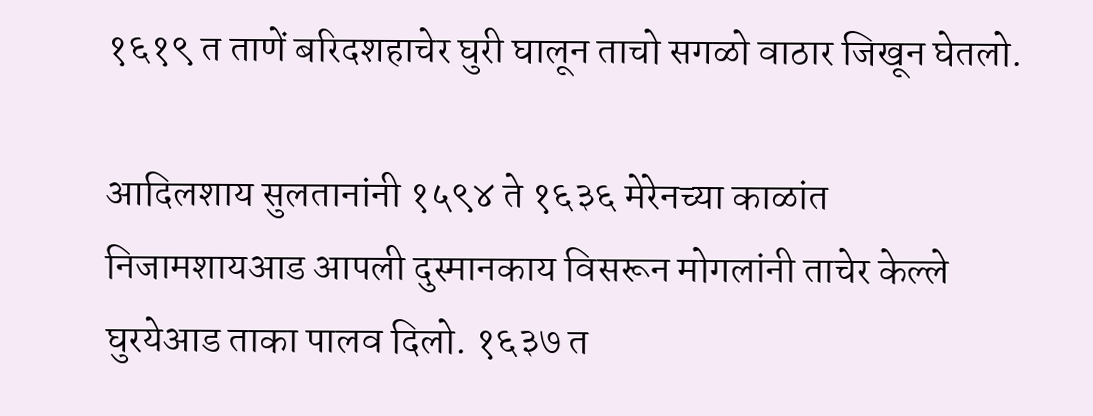१६१९ त ताणें बरिदशहाचेर घुरी घालून ताचो सगळो वाठार जिखून घेतलो.

आदिलशाय सुलतानांनी १५९४ ते १६३६ मेरेनच्या काळांत निजामशायआड आपली दुस्मानकाय विसरून मोगलांनी ताचेर केल्ले घुरयेआड ताका पालव दिलो. १६३७ त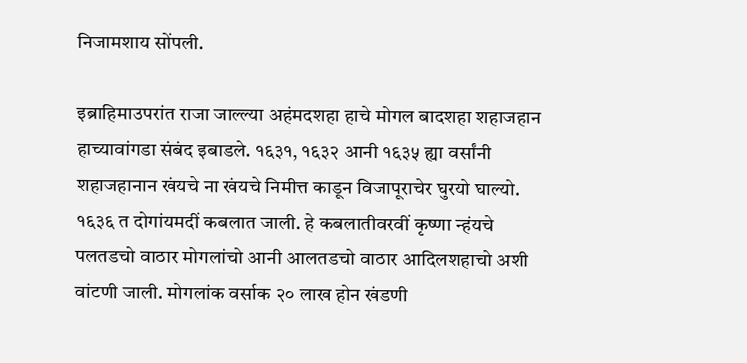निजामशाय सोंपली.

इब्राहिमाउपरांत राजा जाल्ल्या अहंमदशहा हाचे मोगल बादशहा शहाजहान हाच्यावांगडा संबंद इबाडले. १६३१, १६३२ आनी १६३५ ह्या वर्सांनी शहाजहानान खंयचे ना खंयचे निमीत्त काडून विजापूराचेर घुरयो घाल्यो. १६३६ त दोगांयमदीं कबलात जाली. हे कबलातीवरवीं कृष्णा न्हंयचे पलतडचो वाठार मोगलांचो आनी आलतडचो वाठार आदिलशहाचो अशी वांटणी जाली. मोगलांक वर्साक २० लाख होन खंडणी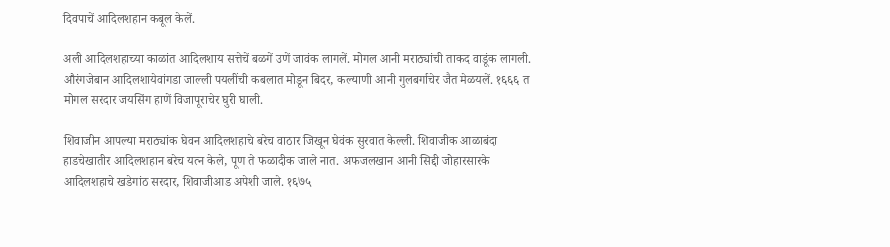दिवपाचें आदिलशहान कबूल केलें.

अली आदिलशहाच्या काळांत आदिलशाय सत्तेचें बळगें उणें जावंक लागलें. मोगल आनी मराठ्यांची ताकद वाडूंक लागली. औरंगजेबान आदिलशायेवांगडा जाल्ली पयलींची कबलात मोडून बिदर, कल्याणी आनी गुलबर्गाचेर जैत मेळयलें. १६६६ त मोगल सरदार जयसिंग हाणें विजापूराचेर घुरी घाली.

शिवाजीन आपल्या मराठ्यांक घेवन आदिलशहाचे बरेच वाठार जिखून घेवंक सुरवात केल्ली. शिवाजीक आळाबंदा हाडचेखातीर आदिलशहान बरेच यत्न केले, पूण ते फळादीक जाले नात. अफजलखान आनी सिद्दी जोहारसारके आदिलशहाचे खडेगांठ सरदार, शिवाजीआड अपेशी जाले. १६७५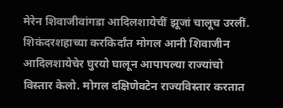मेरेन शिवाजीवांगडा आदिलशायेचीं झूजां चालूच उरलीं. शिकंदरशहाच्या करकिर्दांत मोगल आनी शिवाजीन आदिलशायेचेर घुरयो घालून आपापल्या राज्यांचो विस्तार केलो. मोगल दक्षिणेवटेन राज्यविस्तार करतात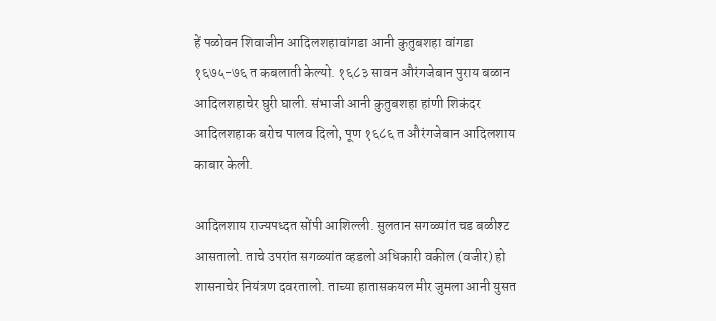हें पळोवन शिवाजीन आदिलशहावांगडा आनी कुतुबशहा वांगडा १६७५-७६ त कबलाती केल्यो. १६८३ सावन औरंगजेबान पुराय बळान आदिलशहाचेर घुरी घाली. संभाजी आनी कुतुबशहा हांणी शिकंदर आदिलशहाक बरोच पालव दिलो, पूण १६८६ त औरंगजेबान आदिलशाय काबार केली.

आदिलशाय राज्यपध्दत सोंपी आशिल्ली. सुलतान सगळ्यांत चड बळीश्ट आसतालो. ताचे उपरांत सगळ्यांत व्हडलो अधिकारी वकील (वजीर) हो शासनाचेर नियंत्रण दवरतालो. ताच्या हातासकयल मीर जुमला आनी युसत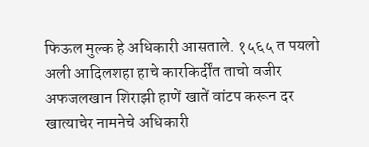फिऊल मुल्क हे अधिकारी आसताले. १५६५ त पयलो अली आदिलशहा हाचे कारकिर्दींत ताचो वजीर अफजलखान शिराझी हाणें खातें वांटप करून दर खात्याचेर नामनेचे अधिकारी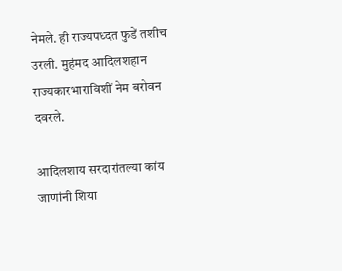नेमले. ही राज्यपध्दत फुडें तशीच उरली. मुहंमद आदिलशहान राज्यकारभाराविशीं नेम बरोवन दवरले.

आदिलशाय सरदारांतल्या कांय जाणांनी शिया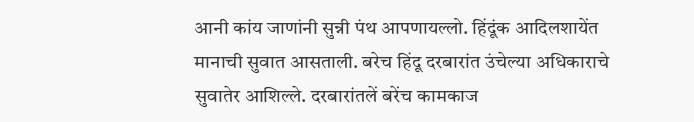आनी कांय जाणांनी सुन्नी पंथ आपणायल्लो. हिंदूंक आदिलशायेंत मानाची सुवात आसताली. बरेच हिंदू दरबारांत उंचेल्या अधिकाराचे सुवातेर आशिल्ले. दरबारांतलें बरेंच कामकाज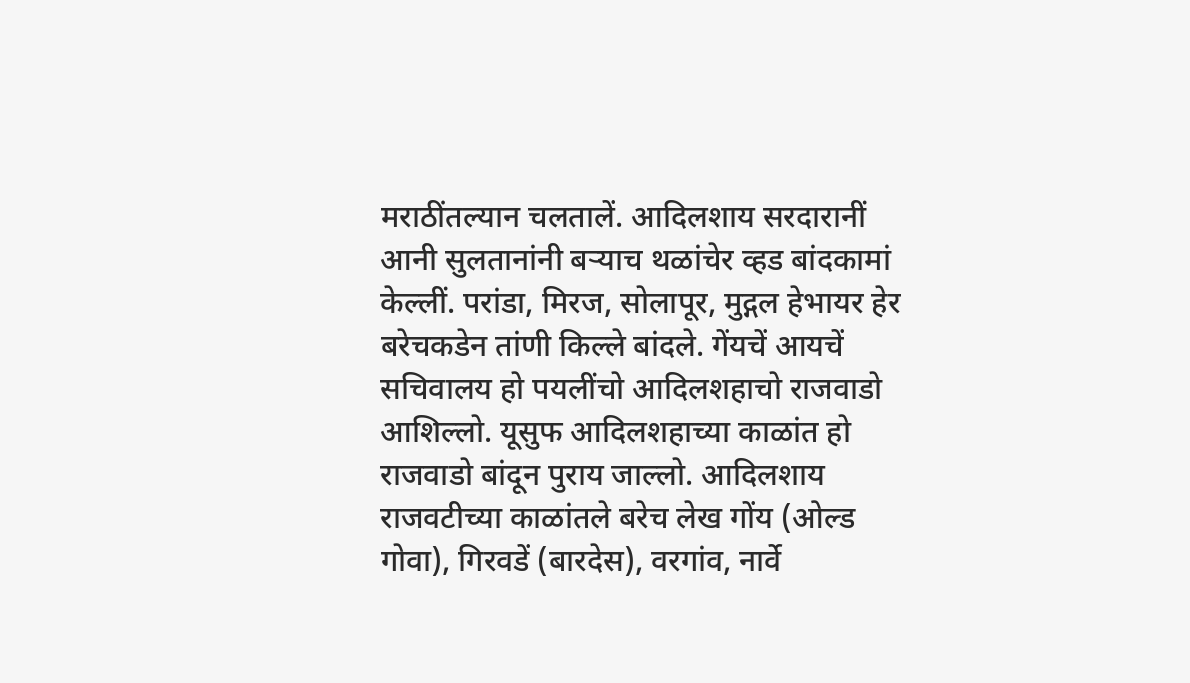मराठींतल्यान चलतालें. आदिलशाय सरदारानीं आनी सुलतानांनी बऱ्याच थळांचेर व्हड बांदकामां केल्लीं. परांडा, मिरज, सोलापूर, मुद्गल हेभायर हेर बरेचकडेन तांणी किल्ले बांदले. गेंयचें आयचें सचिवालय हो पयलींचो आदिलशहाचो राजवाडो आशिल्लो. यूसुफ आदिलशहाच्या काळांत हो राजवाडो बांदून पुराय जाल्लो. आदिलशाय राजवटीच्या काळांतले बरेच लेख गोंय (ओल्ड गोवा), गिरवडें (बारदेस), वरगांव, नार्वे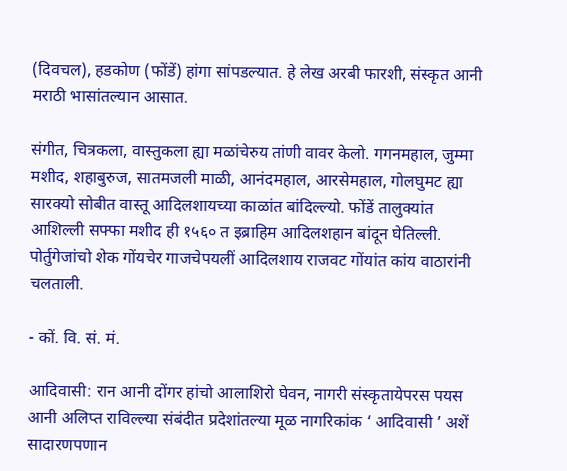(दिवचल), हडकोण (फोंडें) हांगा सांपडल्यात. हे लेख अरबी फारशी, संस्कृत आनी मराठी भासांतल्यान आसात.

संगीत, चित्रकला, वास्तुकला ह्या मळांचेरुय तांणी वावर केलो. गगनमहाल, जुम्मा मशीद, शहाबुरुज, सातमजली माळी, आनंदमहाल, आरसेमहाल, गोलघुमट ह्या सारक्यो सोबीत वास्तू आदिलशायच्या काळांत बांदिल्ल्यो. फोंडें तालुक्यांत आशिल्ली सफ्फा मशीद ही १५६० त इब्राहिम आदिलशहान बांदून घेतिल्ली. पोर्तुगेजांचो शेक गोंयचेर गाजचेपयलीं आदिलशाय राजवट गोंयांत कांय वाठारांनी चलताली.

- कों. वि. सं. मं.

आदिवासी: रान आनी दोंगर हांचो आलाशिरो घेवन, नागरी संस्कृतायेपरस पयस आनी अलिप्त राविल्ल्या संबंदीत प्रदेशांतल्या मूळ नागरिकांक ‘ आदिवासी ’ अशें सादारणपणान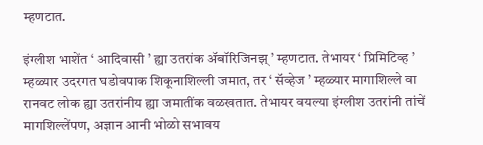म्हणटात.

इंग्लीश भाशेंत ‘ आदिवासी ’ ह्या उतरांक ॲबॉरिजिनझ् ’ म्हणटात. तेभायर ‘ प्रिमिटिव्ह ’ म्हळ्यार उदरगत घडोवपाक शिकूनाशिल्ली जमात, तर ‘ सॅव्हेज ’ म्हळ्यार मागाशिल्ले वा रानवट लोक ह्या उतरांनीय ह्या जमातींक वळखतात. तेभायर वयल्या इंग्लीश उतरांनी तांचें मागशिल्लेंपण, अज्ञान आनी भोळो सभावय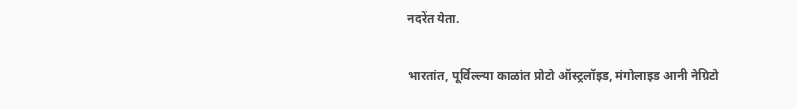नदरेंत येता.

भारतांत, पूर्विल्ल्या काळांत प्रोटो ऑस्ट्रलॉइड, मंगोलाइड आनी नेग्रिटो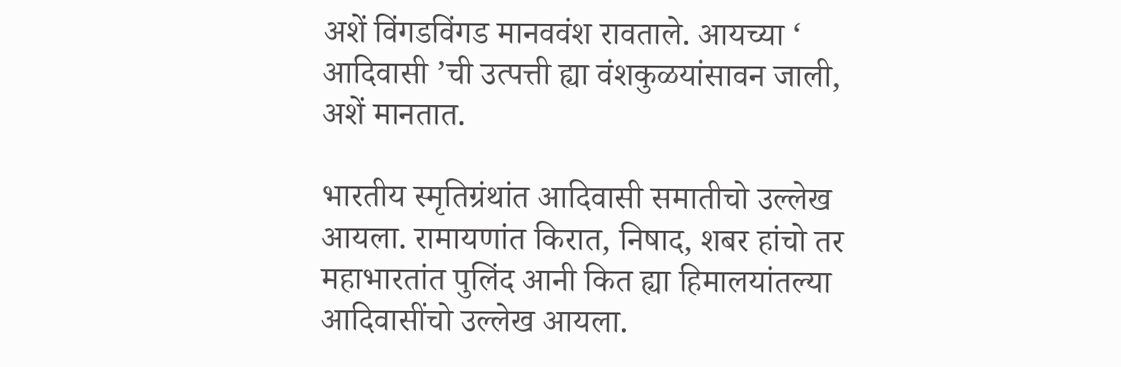अशें विंगडविंगड मानववंश रावताले. आयच्या ‘ आदिवासी ’ची उत्पत्ती ह्या वंशकुळयांसावन जाली, अशें मानतात.

भारतीय स्मृतिग्रंथांत आदिवासी समातीचो उल्लेख आयला. रामायणांत किरात, निषाद, शबर हांचो तर महाभारतांत पुलिंद आनी कित ह्या हिमालयांतल्या आदिवासींचो उल्लेख आयला.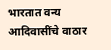भारतात वन्य आदिवासींचे वाठार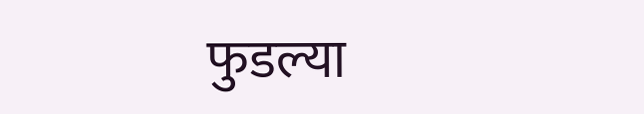फुडल्या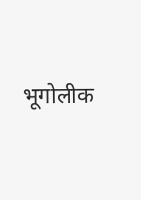भूगोलीक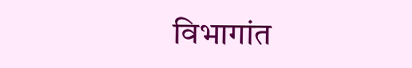विभागांत